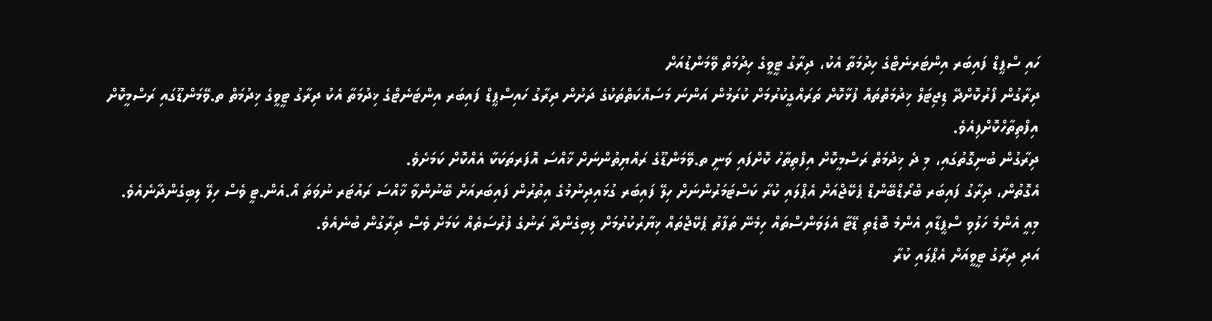ހައި ސްޕީޑް ފައިބަރ އިންޓަރނެޓްގެ ހިދުމަތާ އެކު، ދިރާގު ޓީވީގެ ހިދުމަތް ވޭމަންޑުއަށް
ދިރާގުން ފޯރުކޮށްދޭ ޑިޖިޓަލް ޚިދުމަތްތައް ފުޅާކޮށް ތަރައްގީކުރުމަށް ކުރަމުން އަންނަ މަސައްކަތްތަކުގެ ދަށުން ދިރާގު ހައިސްޕީޑް ފައިބަރ އިންޓަނެޓްގެ ޚިދުމަތާ އެކު ދިރާގު ޓީވީގެ ޚިދުމަތް ތ.ވޭމަންޑޫގައި ރަސްމީކޮށް އިފްތިތާހްކޮށްފިއެވެ.
ދިރާގުން ބުނިގޮތުގައި، މި ދެ ޚިދުމަތް ރަސްމީކޮށް އިފްތިތާހު ކޮށްފައި ވަނީ ތ.ވޭމަންޑޫގެ ރައްޔިތުންނަށް ޚާއްސަ އޮފަރތަކަކާ އެއްކޮށް ކަމަށެވެ.
އެގޮތުން، ދިރާގު ފައިބަރ ބްރޯޑްބޭންޑް ޕެކޭޖްއަށް އެޕްލައި ކުރާ ކަސްޓަމަރުންނަށް ހިލޭ ފައިބަރ ގުޅައިދިނުމުގެ އިތުރުން ފައިބަރއަށް ބޭނުންވާ ޚާއްސަ ރައުޓަރ ނުވަތަ އޯ.އެން.ޓީ ވެސް ހިލޭ ލިބިގެންދާނެއެވެ.
މިއީ އެންމެ ހަލުވި ސްޕީޑާއި އެންމެ ބޮޑެތި ޑޭޓާ އެލަވަންސްތައް ހިމެނޭ ތަފާތު ޕެކޭޖްތައް ޚިޔާރުކުރުމަށް ލިބިގެންދާ ރަނުގެ ފުރުސަތެއް ކަމަށް ވެސް ދިރާގުން ބުނެއެވެ.
އަދި ދިރާގު ޓީވީއަށް އެޕްލައި ކުރާ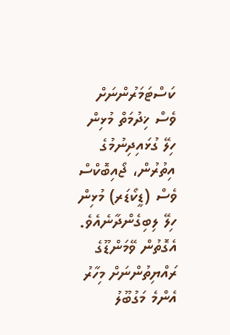ކަސްޓަމަރުންނަށް ވެސް ޚިދުމަތް މުޅިން ހިލޭ ގުޅައިދިނުމުގެ އިތުރުން، ޖޯއިބޮކްސް ވެސް (ޑީކޯޑަރ) މުޅިން ހިލޭ ލިބިގެންދާނެއެވެ. އެގޮތުން ވޭމަންޑޫގެ ރައްޔިތުންނަށް މިހާރު އެންމެ މަގުބޫލު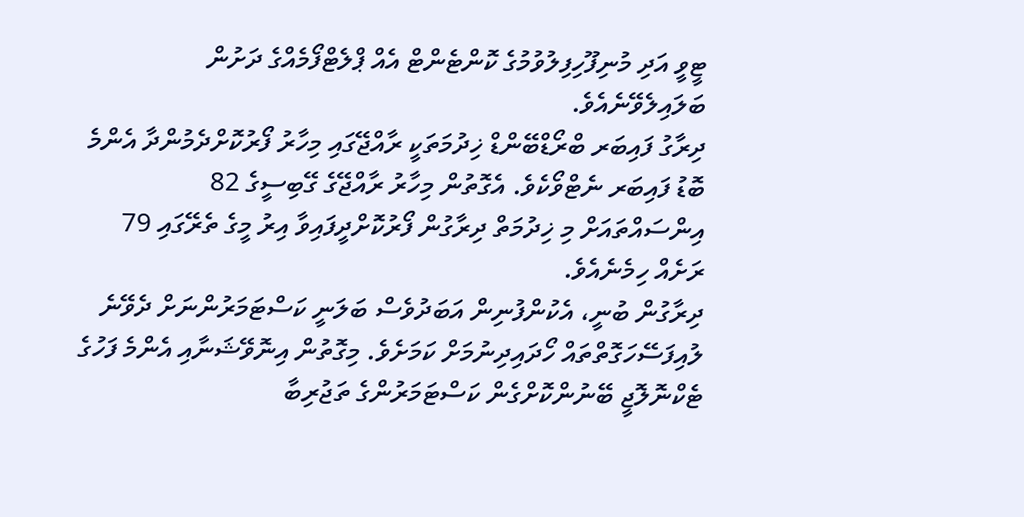ޓީވީ އަދި މުނިފޫހިފިލުވުމުގެ ކޮންޓެންޓް އެއް ޕްލެޓްފޯމެއްގެ ދަށުން ބަލައިލެވޭނެއެވެ.
ދިރާގު ފައިބަރ ބްރޯޑްބޭންޑް ޚިދުމަތަކީ ރާއްޖޭގައި މިހާރު ފޯރުކޮށްދެމުންދާ އެންމެ ބޮޑު ފައިބަރ ނެޓްވޯކެވެ. އެގޮތުން މިހާރު ރާއްޖޭގެ ގޭބިސީގެ 82 އިންސައްތައަށް މި ޚިދުމަތް ދިރާގުން ފޯރުކޮށްދީފައިވާ އިރު މީގެ ތެރޭގައި 79 ރަށެއް ހިމެނެއެވެ.
ދިރާގުން ބުނީ، އެކުންފުނިން އަބަދުވެސް ބަލަނީ ކަސްޓަމަރުންނަށް ދެވޭނެ ލުއިފަސޭހަގޮތްތައް ހޯދައިދިނުމަށް ކަމަށެވެ. މިގޮތުން އިނޮވޭޝަނާއި އެންމެ ފަހުގެ ޓެކްނޮލޮޖީ ބޭނުންކޮށްގެން ކަސްޓަމަރުންގެ ތަޖުރިބާ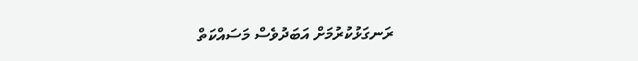ރަނގަޅުކުރުމަށް އަބަދުވެސް މަސައްކަތް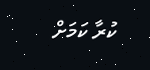ކުރާ ކަމަށް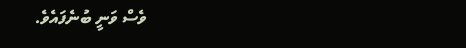ވެސް ވަނީ ބުނެފައެވެ.